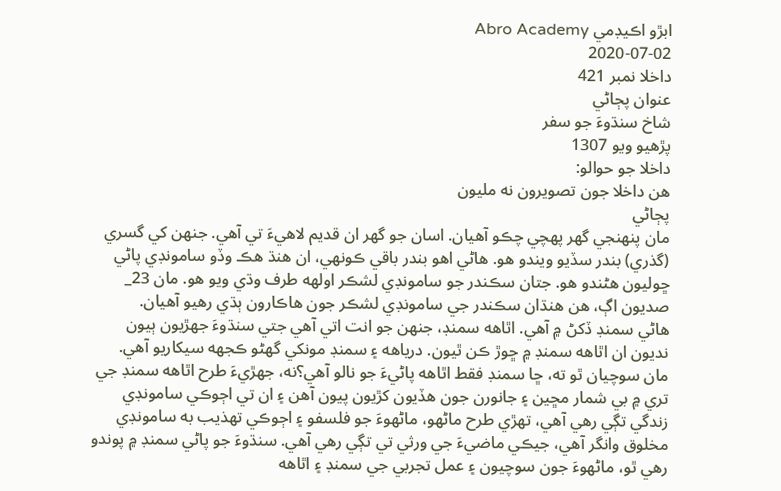ابڙو اڪيڊمي Abro Academy
2020-07-02
داخلا نمبر 421
عنوان پڄاڻي
شاخ سنڌوءَ جو سفر
پڙهيو ويو 1307
داخلا جو حوالو:
هن داخلا جون تصويرون نه مليون
پڄاڻي
مان پنهنجي گهر پهچي چڪو آهيان. اسان جو گهر ان قديم لاهيءَ تي آهي. جنهن کي گسري (گذري) بندر سڏيو ويندو هو. هاڻي اهو بندر باقي ڪونهي، ان هنڌ هڪ وڏو سامونڊي پاڻي ڇوليون هڻندو هو. جتان سڪندر جو سامونڊي لشڪر اولهه طرف وڌي ويو هو. مان 23_ صديون اڳ، هن هنڌان سڪندر جي سامونڊي لشڪر جون هاڪارون ٻڌي رهيو آهيان.
هاڻي سمنڊ ڏکڻ ۾ آهي. اٿاهه سمنڊ، جنهن جو انت اتي آهي جتي سنڌوءَ جهڙيون ٻيون نديون ان اٿاهه سمنڊ ۾ ڇوڙ ڪن ٿيون. درياهه ۽ سمنڊ مونکي گهڻو ڪجهه سيکاريو آهي. مان سوچيان ٿو ته، ڇا سمنڊ فقط اٿاهه پاڻيءَ جو نالو آهي؟نه، جهڙيءَ طرح اٿاهه سمنڊ جي تري ۾ بي شمار مڇين ۽ جانورن جون هڏيون کڙيون پيون آهن ۽ ان تي اڄوڪي سامونڊي زندگي تڳي رهي آهي، تهڙي طرح ماڻهو، ماڻهوءَ جو فلسفو ۽ اڄوڪي تهذيب به سامونڊي مخلوق وانگر آهي، جيڪي ماضيءَ جي ورثي تي تڳي رهي آهي. سنڌوءَ جو پاڻي سمنڊ ۾ پوندو رهي ٿو، ماڻهوءَ جون سوچيون ۽ عمل تجربي جي سمنڊ ۽ اٿاهه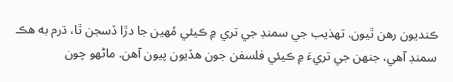ڪنديون رهن ٿيون. تهذيب جي سمنڊ جي تري ۾ ڪيئي مُهين جا دڙا ڏسجن ٿا، ڌرم به هڪ سمنڊ آهي، جنهن جي تريءَ ۾ ڪيئي فلسفن جون هڏيون پيون آهن. ماڻهو چون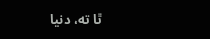ٿا ته، دنيا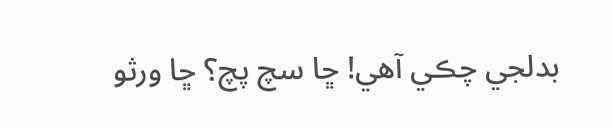بدلجي چڪي آهي! ڇا سچ پچ؟ ڇا ورثو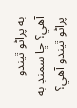به پراڻو ٿيندو آهي؟ ڇا سمنڊ به پراڻو ٿيندو آهي؟